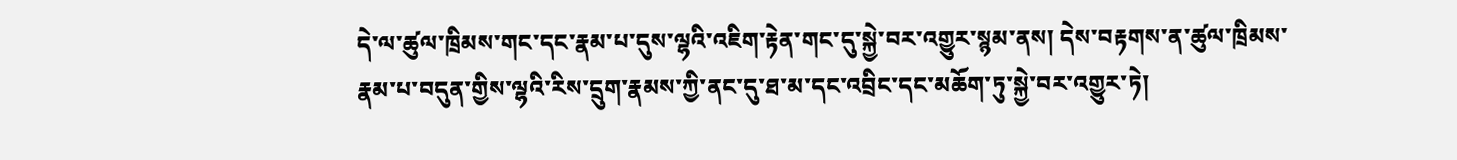དེ་ལ་ཚུལ་ཁྲིམས་གང་དང་རྣམ་པ་དུས་ལྷའི་འཇིག་རྟེན་གང་དུ་སྐྱེ་བར་འགྱུར་སྙམ་ནས། དེས་བརྟགས་ན་ཚུལ་ཁྲིམས་རྣམ་པ་བདུན་གྱིས་ལྷའི་རིས་དྲུག་རྣམས་ཀྱི་ནང་དུ་ཐ་མ་དང་འབྲིང་དང་མཆོག་ཏུ་སྐྱེ་བར་འགྱུར་ཏེ།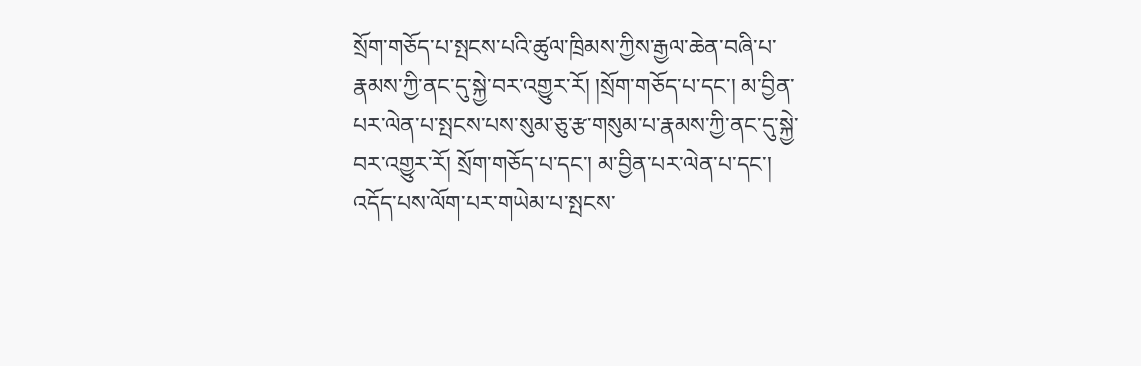སྲོག་གཅོད་པ་སྤངས་པའི་ཚུལ་ཁྲིམས་ཀྱིས་རྒྱལ་ཆེན་བཞི་པ་རྣམས་ཀྱི་ནང་དུ་སྐྱེ་བར་འགྱུར་རོ། །སྲོག་གཅོད་པ་དང་། མ་བྱིན་པར་ལེན་པ་སྤངས་པས་སུམ་ཅུ་རྩ་གསུམ་པ་རྣམས་ཀྱི་ནང་དུ་སྐྱེ་བར་འགྱུར་རོ། སྲོག་གཅོད་པ་དང་། མ་བྱིན་པར་ལེན་པ་དང་། འདོད་པས་ལོག་པར་གཡེམ་པ་སྤངས་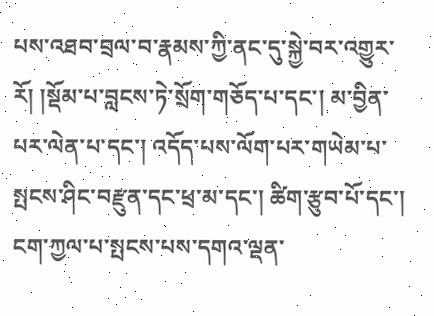པས་འཐབ་བྲལ་བ་རྣམས་ཀྱི་ནང་དུ་སྐྱེ་བར་འགྱུར་རོ། །སྡོམ་པ་བླངས་ཏེ་སྲོག་གཅོད་པ་དང་། མ་བྱིན་པར་ལེན་པ་དང་། འདོད་པས་ལོག་པར་གཡེམ་པ་སྤངས་ཤིང་བརྫུན་དང་ཕྲ་མ་དང་། ཚིག་རྩུབ་པོ་དང་། ངག་ཀྱལ་པ་སྤངས་པས་དགའ་ལྡན་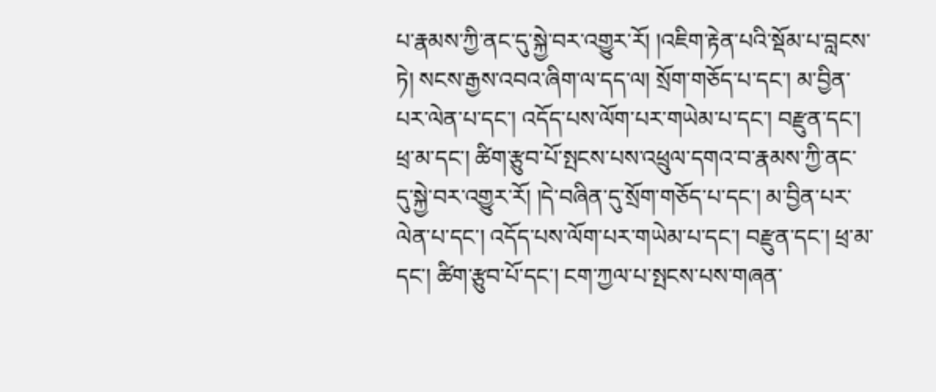པ་རྣམས་ཀྱི་ནང་དུ་སྐྱེ་བར་འགྱུར་རོ། །འཇིག་རྟེན་པའི་སྡོམ་པ་བླངས་ཏེ། སངས་རྒྱས་འབའ་ཞིག་ལ་དད་ལ། སྲོག་གཅོད་པ་དང་། མ་བྱིན་པར་ལེན་པ་དང་། འདོད་པས་ལོག་པར་གཡེམ་པ་དང་། བརྫུན་དང་། ཕྲ་མ་དང་། ཚིག་རྩུབ་པོ་སྤངས་པས་འཕྲུལ་དགའ་བ་རྣམས་ཀྱི་ནང་དུ་སྐྱེ་བར་འགྱུར་རོ། །དེ་བཞིན་དུ་སྲོག་གཅོད་པ་དང་། མ་བྱིན་པར་ལེན་པ་དང་། འདོད་པས་ལོག་པར་གཡེམ་པ་དང་། བརྫུན་དང་། ཕྲ་མ་དང་། ཚིག་རྩུབ་པོ་དང་། ངག་ཀྱལ་པ་སྤངས་པས་གཞན་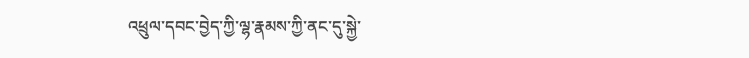འཕྲུལ་དབང་བྱེད་ཀྱི་ལྷ་རྣམས་ཀྱི་ནང་དུ་སྐྱེ་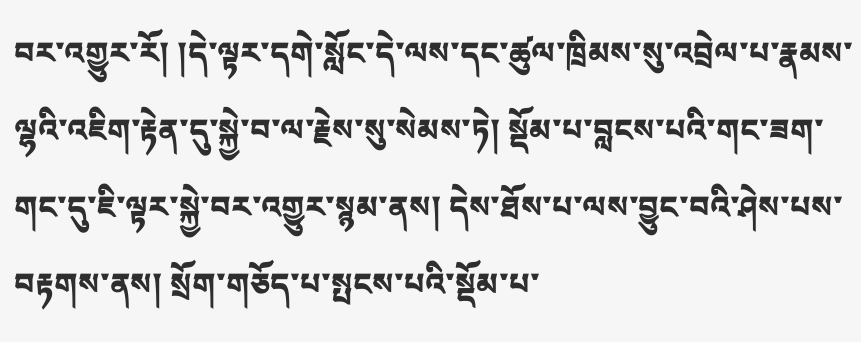བར་འགྱུར་རོ། །དེ་ལྟར་དགེ་སློང་དེ་ལས་དང་ཚུལ་ཁྲིམས་སུ་འབྲེལ་པ་རྣམས་ལྷའི་འཇིག་རྟེན་དུ་སྐྱེ་བ་ལ་རྗེས་སུ་སེམས་ཏེ། སྡོམ་པ་བླངས་པའི་གང་ཟག་གང་དུ་ཇི་ལྟར་སྐྱེ་བར་འགྱུར་སྙམ་ནས། དེས་ཐོས་པ་ལས་བྱུང་བའི་ཤེས་པས་བརྟགས་ནས། སྲོག་གཅོད་པ་སྤངས་པའི་སྡོམ་པ་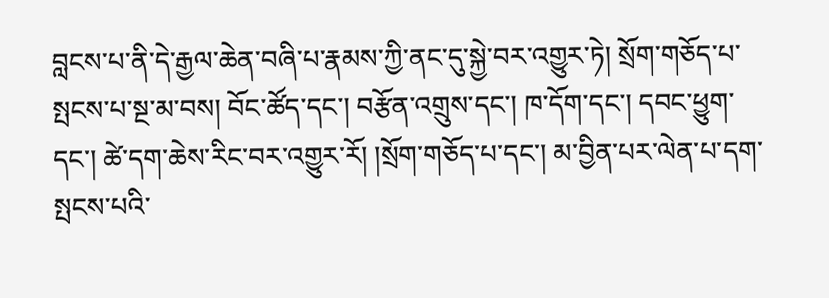བླངས་པ་ནི་དེ་རྒྱལ་ཆེན་བཞི་པ་རྣམས་ཀྱི་ནང་དུ་སྐྱེ་བར་འགྱུར་ཏེ། སྲོག་གཅོད་པ་སྤངས་པ་སྔ་མ་བས། བོང་ཚོད་དང་། བརྩོན་འགྲུས་དང་། ཁ་དོག་དང་། དབང་ཕྱུག་དང་། ཚེ་དག་ཆེས་རིང་བར་འགྱུར་རོ། །སྲོག་གཅོད་པ་དང་། མ་བྱིན་པར་ལེན་པ་དག་སྤངས་པའི་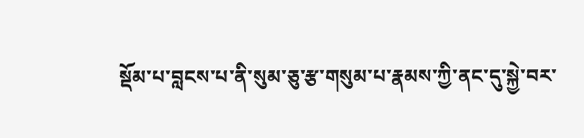སྡོམ་པ་བླངས་པ་ནི་སུམ་ཅུ་རྩ་གསུམ་པ་རྣམས་ཀྱི་ནང་དུ་སྐྱེ་བར་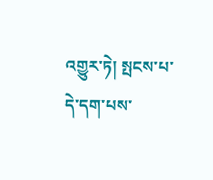འགྱུར་ཏེ། སྤངས་པ་དེ་དག་པས་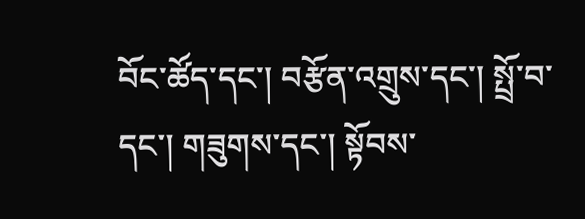བོང་ཚོད་དང་། བརྩོན་འགྲུས་དང་། སྤྲོ་བ་དང་། གཟུགས་དང་། སྟོབས་